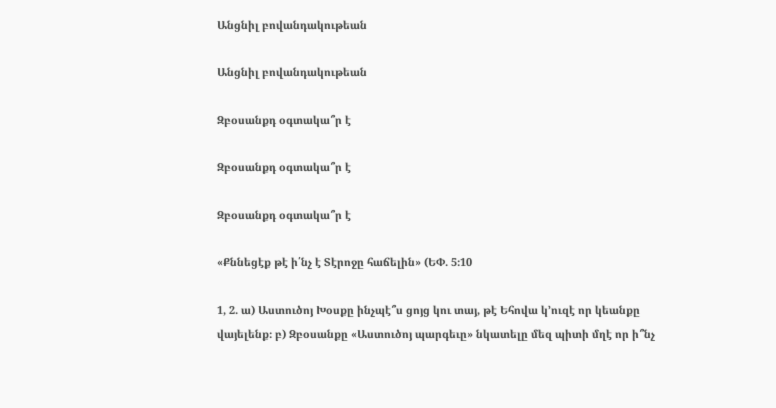Անցնիլ բովանդակութեան

Անցնիլ բովանդակութեան

Զբօսանքդ օգտակա՞ր է

Զբօսանքդ օգտակա՞ր է

Զբօսանքդ օգտակա՞ր է

«Քննեցէք թէ ի՛նչ է Տէրոջը հաճելին» (ԵՓ. 5։10

1, 2. ա) Աստուծոյ Խօսքը ինչպէ՞ս ցոյց կու տայ, թէ Եհովա կ’ուզէ որ կեանքը վայելենք։ բ) Զբօսանքը «Աստուծոյ պարգեւը» նկատելը մեզ պիտի մղէ որ ի՞նչ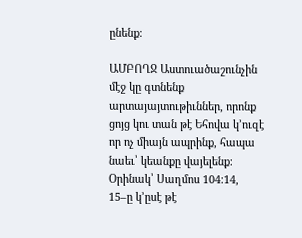ընենք։

ԱՄԲՈՂՋ Աստուածաշունչին մէջ կը գտնենք արտայայտութիւններ, որոնք ցոյց կու տան թէ Եհովա կ’ուզէ որ ոչ միայն ապրինք, հապա նաեւ՝ կեանքը վայելենք։ Օրինակ՝ Սաղմոս 104։14, 15–ը կ’ըսէ թէ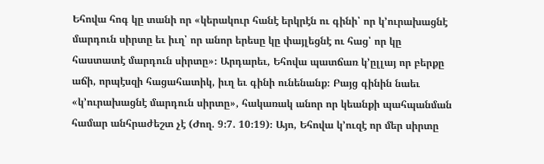Եհովա հոգ կը տանի որ «կերակուր հանէ երկրէն ու գինի՝ որ կ’ուրախացնէ մարդուն սիրտը եւ իւղ՝ որ անոր երեսը կը փայլեցնէ ու հաց՝ որ կը հաստատէ մարդուն սիրտը»։ Արդարեւ, Եհովա պատճառ կ’ըլլայ որ բերքը աճի, որպէսզի հացահատիկ, իւղ եւ գինի ունենանք։ Բայց գինին նաեւ «կ’ուրախացնէ մարդուն սիրտը», հակառակ անոր որ կեանքի պահպանման համար անհրաժեշտ չէ (Ժող. 9։7. 10։19)։ Այո, Եհովա կ’ուզէ որ մեր սիրտը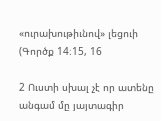«ուրախութիւնով» լեցուի (Գործք 14։15, 16

2 Ուստի սխալ չէ որ ատենը անգամ մը յայտագիր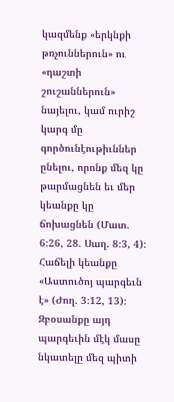կազմենք «երկնքի թռչուններուն» ու «դաշտի շուշաններուն» նայելու, կամ ուրիշ կարգ մը գործունէութիւններ ընելու, որոնք մեզ կը թարմացնեն եւ մեր կեանքը կը ճոխացնեն (Մատ. 6։26, 28. Սաղ. 8։3, 4)։ Հաճելի կեանքը «Աստուծոյ պարգեւն է» (Ժող. 3։12, 13)։ Զբօսանքը այդ պարգեւին մէկ մասը նկատելը մեզ պիտի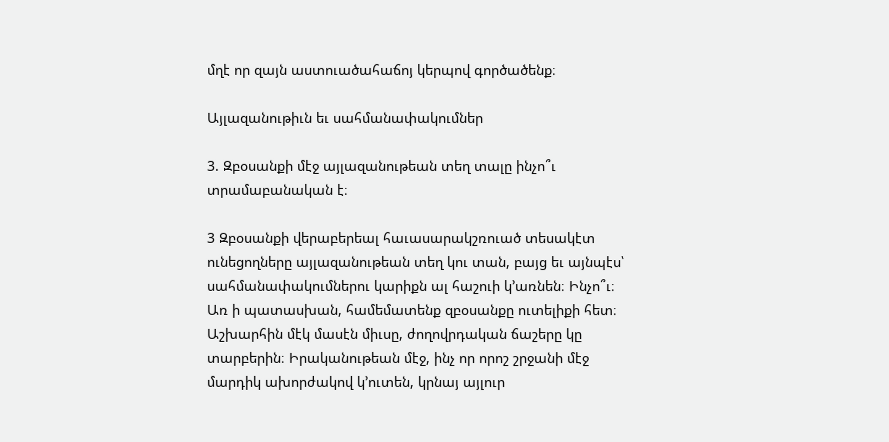մղէ որ զայն աստուածահաճոյ կերպով գործածենք։

Այլազանութիւն եւ սահմանափակումներ

3. Զբօսանքի մէջ այլազանութեան տեղ տալը ինչո՞ւ տրամաբանական է։

3 Զբօսանքի վերաբերեալ հաւասարակշռուած տեսակէտ ունեցողները այլազանութեան տեղ կու տան, բայց եւ այնպէս՝ սահմանափակումներու կարիքն ալ հաշուի կ’առնեն։ Ինչո՞ւ։ Առ ի պատասխան, համեմատենք զբօսանքը ուտելիքի հետ։ Աշխարհին մէկ մասէն միւսը, ժողովրդական ճաշերը կը տարբերին։ Իրականութեան մէջ, ինչ որ որոշ շրջանի մէջ մարդիկ ախորժակով կ’ուտեն, կրնայ այլուր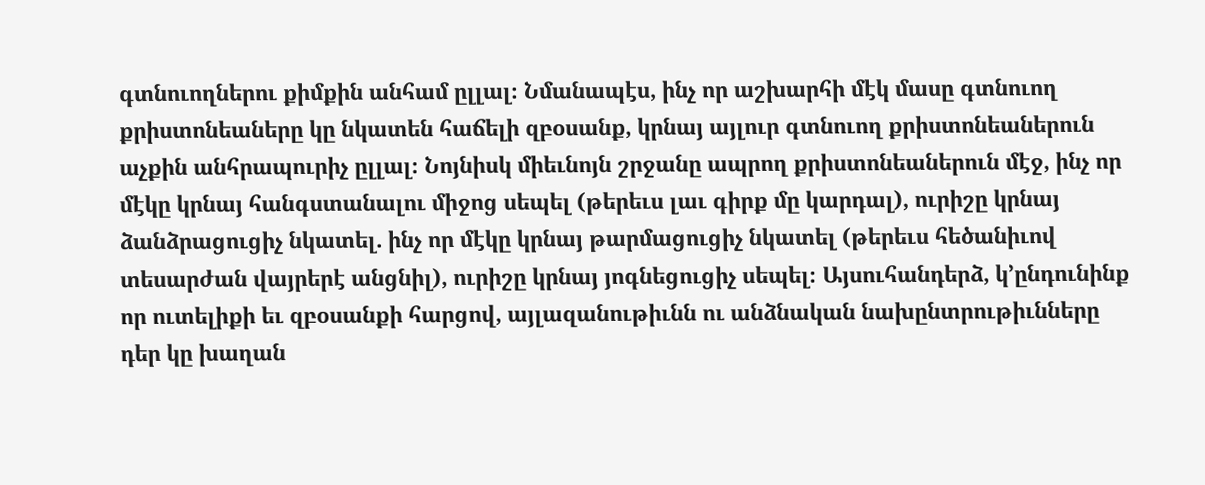գտնուողներու քիմքին անհամ ըլլալ։ Նմանապէս, ինչ որ աշխարհի մէկ մասը գտնուող քրիստոնեաները կը նկատեն հաճելի զբօսանք, կրնայ այլուր գտնուող քրիստոնեաներուն աչքին անհրապուրիչ ըլլալ։ Նոյնիսկ միեւնոյն շրջանը ապրող քրիստոնեաներուն մէջ, ինչ որ մէկը կրնայ հանգստանալու միջոց սեպել (թերեւս լաւ գիրք մը կարդալ), ուրիշը կրնայ ձանձրացուցիչ նկատել. ինչ որ մէկը կրնայ թարմացուցիչ նկատել (թերեւս հեծանիւով տեսարժան վայրերէ անցնիլ), ուրիշը կրնայ յոգնեցուցիչ սեպել։ Այսուհանդերձ, կ’ընդունինք որ ուտելիքի եւ զբօսանքի հարցով, այլազանութիւնն ու անձնական նախընտրութիւնները դեր կը խաղան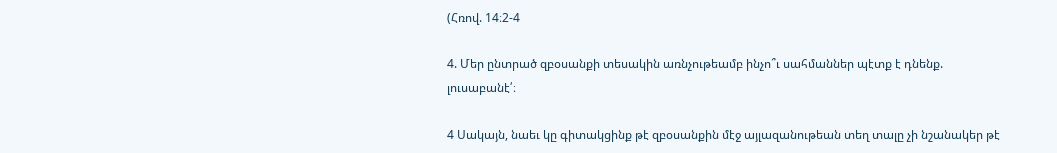(Հռով. 14։2-4

4. Մեր ընտրած զբօսանքի տեսակին առնչութեամբ ինչո՞ւ սահմաններ պէտք է դնենք. լուսաբանէ՛։

4 Սակայն, նաեւ կը գիտակցինք թէ զբօսանքին մէջ այլազանութեան տեղ տալը չի նշանակեր թէ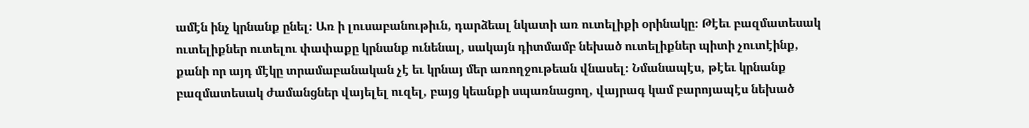ամէն ինչ կրնանք ընել։ Առ ի լուսաբանութիւն, դարձեալ նկատի առ ուտելիքի օրինակը։ Թէեւ բազմատեսակ ուտելիքներ ուտելու փափաքը կրնանք ունենալ, սակայն դիտմամբ նեխած ուտելիքներ պիտի չուտէինք, քանի որ այդ մէկը տրամաբանական չէ եւ կրնայ մեր առողջութեան վնասել։ Նմանապէս, թէեւ կրնանք բազմատեսակ ժամանցներ վայելել ուզել, բայց կեանքի սպառնացող, վայրագ կամ բարոյապէս նեխած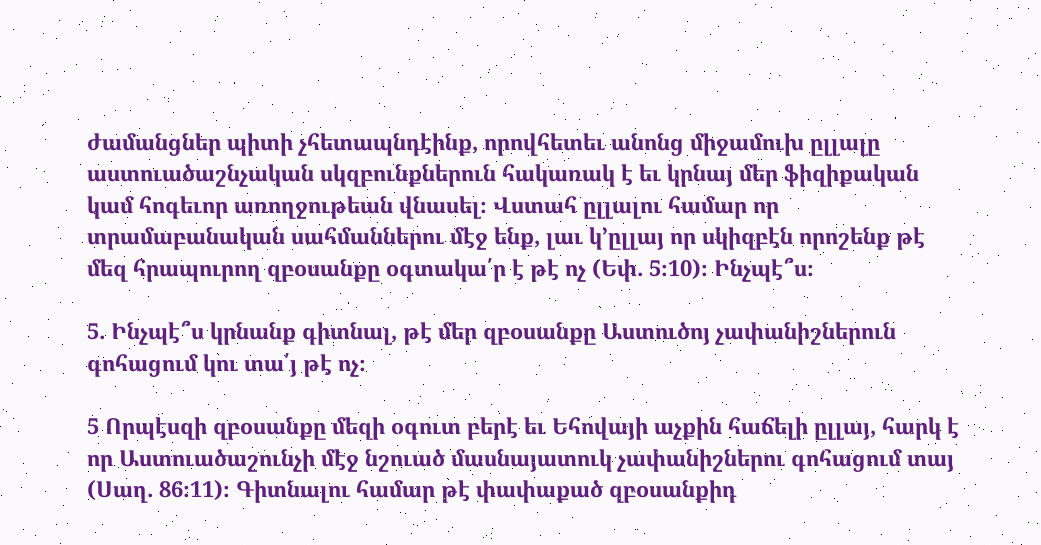ժամանցներ պիտի չհետապնդէինք, որովհետեւ անոնց միջամուխ ըլլալը աստուածաշնչական սկզբունքներուն հակառակ է եւ կրնայ մեր ֆիզիքական կամ հոգեւոր առողջութեան վնասել։ Վստահ ըլլալու համար որ տրամաբանական սահմաններու մէջ ենք, լաւ կ’ըլլայ որ սկիզբէն որոշենք թէ մեզ հրապուրող զբօսանքը օգտակա՛ր է թէ ոչ (Եփ. 5։10)։ Ինչպէ՞ս։

5. Ինչպէ՞ս կրնանք գիտնալ, թէ մեր զբօսանքը Աստուծոյ չափանիշներուն գոհացում կու տա՛յ թէ ոչ։

5 Որպէսզի զբօսանքը մեզի օգուտ բերէ եւ Եհովայի աչքին հաճելի ըլլայ, հարկ է որ Աստուածաշունչի մէջ նշուած մասնայատուկ չափանիշներու գոհացում տայ (Սաղ. 86։11)։ Գիտնալու համար թէ փափաքած զբօսանքիդ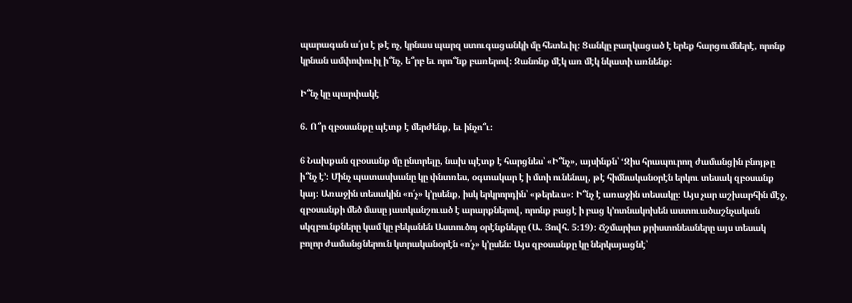պարագան ա՛յս է թէ ոչ, կրնաս պարզ ստուգացանկի մը հետեւիլ։ Ցանկը բաղկացած է երեք հարցումներէ, որոնք կրնան ամփոփուիլ ի՞նչ, ե՞րբ եւ որո՞նք բառերով։ Զանոնք մէկ առ մէկ նկատի առնենք։

Ի՞նչ կը պարփակէ

6. Ո՞ր զբօսանքը պէտք է մերժենք, եւ ինչո՞ւ։

6 Նախքան զբօսանք մը ընտրելը, նախ պէտք է հարցնես՝ «Ի՞նչ», այսինքն՝ ‘Զիս հրապուրող ժամանցին բնոյթը ի՞նչ է’։ Մինչ պատասխանը կը փնտռես, օգտակար է ի մտի ունենալ, թէ հիմնականօրէն երկու տեսակ զբօսանք կայ։ Առաջին տեսակին «ո՛չ» կ’ըսենք, իսկ երկրորդին՝ «թերեւս»։ Ի՞նչ է առաջին տեսակը։ Այս չար աշխարհին մէջ, զբօսանքի մեծ մասը յատկանշուած է արարքներով, որոնք բացէ ի բաց կ’ոտնակոխեն աստուածաշնչական սկզբունքները կամ կը բեկանեն Աստուծոյ օրէնքները (Ա. Յովհ. 5։19)։ Ճշմարիտ քրիստոնեաները այս տեսակ բոլոր ժամանցներուն կտրականօրէն «ո՛չ» կ’ըսեն։ Այս զբօսանքը կը ներկայացնէ՝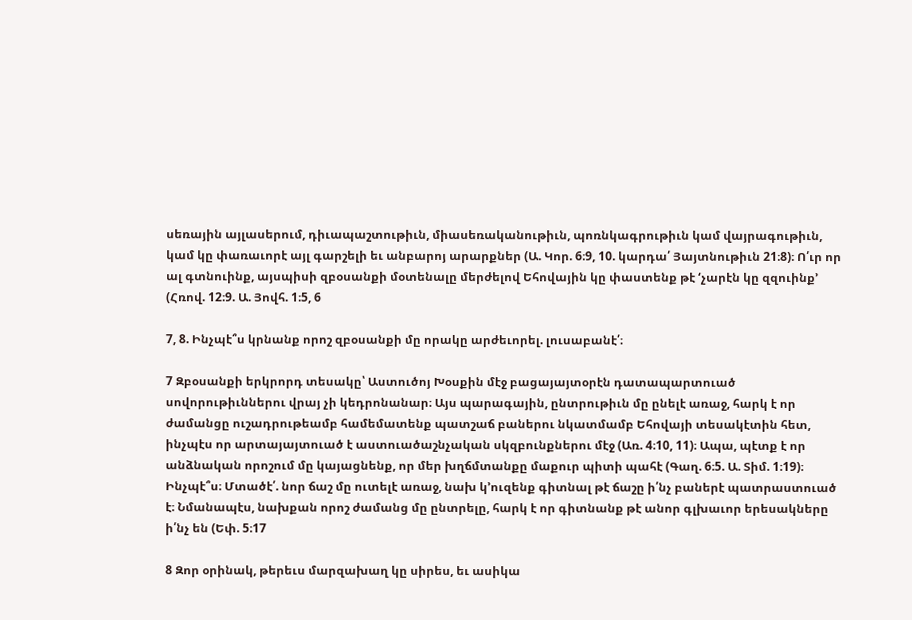սեռային այլասերում, դիւապաշտութիւն, միասեռականութիւն, պոռնկագրութիւն կամ վայրագութիւն, կամ կը փառաւորէ այլ գարշելի եւ անբարոյ արարքներ (Ա. Կոր. 6։9, 10. կարդա՛ Յայտնութիւն 21։8)։ Ո՛ւր որ ալ գտնուինք, այսպիսի զբօսանքի մօտենալը մերժելով Եհովային կը փաստենք թէ ‘չարէն կը զզուինք’ (Հռով. 12։9. Ա. Յովհ. 1։5, 6

7, 8. Ինչպէ՞ս կրնանք որոշ զբօսանքի մը որակը արժեւորել. լուսաբանէ՛։

7 Զբօսանքի երկրորդ տեսակը՝ Աստուծոյ Խօսքին մէջ բացայայտօրէն դատապարտուած սովորութիւններու վրայ չի կեդրոնանար։ Այս պարագային, ընտրութիւն մը ընելէ առաջ, հարկ է որ ժամանցը ուշադրութեամբ համեմատենք պատշաճ բաներու նկատմամբ Եհովայի տեսակէտին հետ, ինչպէս որ արտայայտուած է աստուածաշնչական սկզբունքներու մէջ (Առ. 4։10, 11)։ Ապա, պէտք է որ անձնական որոշում մը կայացնենք, որ մեր խղճմտանքը մաքուր պիտի պահէ (Գաղ. 6։5. Ա. Տիմ. 1։19)։ Ինչպէ՞ս։ Մտածէ՛. նոր ճաշ մը ուտելէ առաջ, նախ կ’ուզենք գիտնալ թէ ճաշը ի՛նչ բաներէ պատրաստուած է։ Նմանապէս, նախքան որոշ ժամանց մը ընտրելը, հարկ է որ գիտնանք թէ անոր գլխաւոր երեսակները ի՛նչ են (Եփ. 5։17

8 Զոր օրինակ, թերեւս մարզախաղ կը սիրես, եւ ասիկա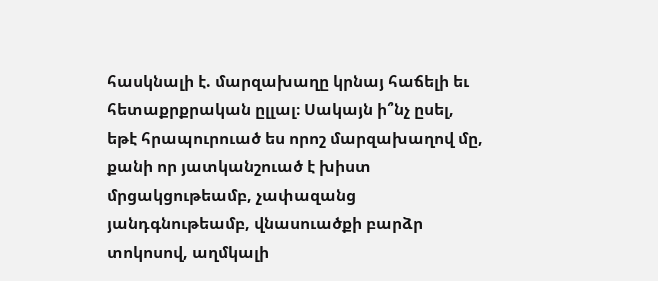հասկնալի է. մարզախաղը կրնայ հաճելի եւ հետաքրքրական ըլլալ։ Սակայն ի՞նչ ըսել, եթէ հրապուրուած ես որոշ մարզախաղով մը, քանի որ յատկանշուած է խիստ մրցակցութեամբ, չափազանց յանդգնութեամբ, վնասուածքի բարձր տոկոսով, աղմկալի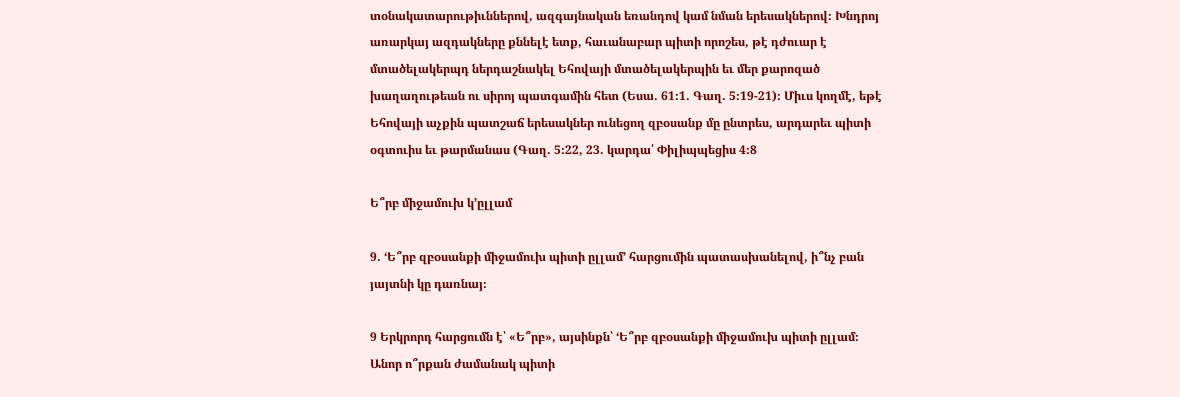տօնակատարութիւններով, ազգայնական եռանդով կամ նման երեսակներով։ Խնդրոյ առարկայ ազդակները քննելէ ետք, հաւանաբար պիտի որոշես, թէ դժուար է մտածելակերպդ ներդաշնակել Եհովայի մտածելակերպին եւ մեր քարոզած խաղաղութեան ու սիրոյ պատգամին հետ (Եսա. 61։1. Գաղ. 5։19-21)։ Միւս կողմէ, եթէ Եհովայի աչքին պատշաճ երեսակներ ունեցող զբօսանք մը ընտրես, արդարեւ պիտի օգտուիս եւ թարմանաս (Գաղ. 5։22, 23. կարդա՛ Փիլիպպեցիս 4։8

Ե՞րբ միջամուխ կ’ըլլամ

9. ‘Ե՞րբ զբօսանքի միջամուխ պիտի ըլլամ’ հարցումին պատասխանելով, ի՞նչ բան յայտնի կը դառնայ։

9 Երկրորդ հարցումն է՝ «Ե՞րբ», այսինքն՝ ‘Ե՞րբ զբօսանքի միջամուխ պիտի ըլլամ։ Անոր ո՞րքան ժամանակ պիտի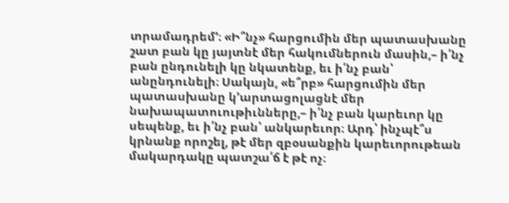տրամադրեմ’։ «Ի՞նչ» հարցումին մեր պատասխանը շատ բան կը յայտնէ մեր հակումներուն մասին,– ի՛նչ բան ընդունելի կը նկատենք, եւ ի՛նչ բան՝ անընդունելի։ Սակայն, «ե՞րբ» հարցումին մեր պատասխանը կ’արտացոլացնէ մեր նախապատուութիւնները,– ի՛նչ բան կարեւոր կը սեպենք, եւ ի՛նչ բան՝ անկարեւոր։ Արդ՝ ինչպէ՞ս կրնանք որոշել, թէ մեր զբօսանքին կարեւորութեան մակարդակը պատշա՛ճ է թէ ոչ։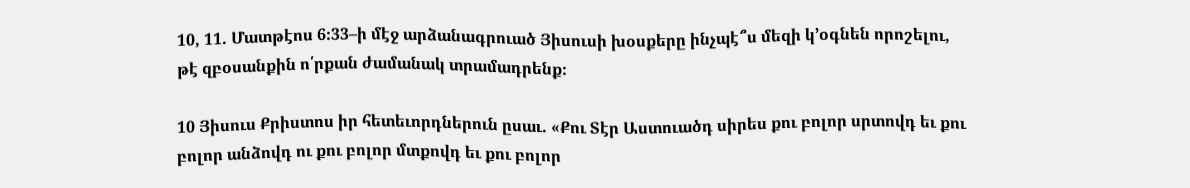10, 11. Մատթէոս 6։33–ի մէջ արձանագրուած Յիսուսի խօսքերը ինչպէ՞ս մեզի կ’օգնեն որոշելու, թէ զբօսանքին ո՛րքան ժամանակ տրամադրենք։

10 Յիսուս Քրիստոս իր հետեւորդներուն ըսաւ. «Քու Տէր Աստուածդ սիրես քու բոլոր սրտովդ եւ քու բոլոր անձովդ ու քու բոլոր մտքովդ եւ քու բոլոր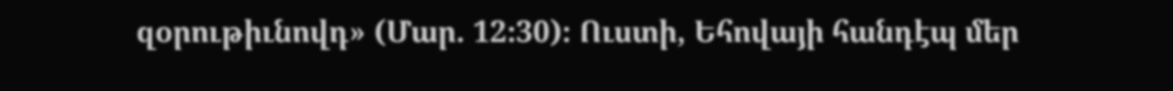զօրութիւնովդ» (Մար. 12։30)։ Ուստի, Եհովայի հանդէպ մեր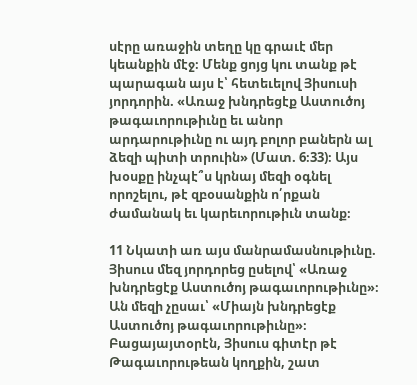սէրը առաջին տեղը կը գրաւէ մեր կեանքին մէջ։ Մենք ցոյց կու տանք թէ պարագան այս է՝ հետեւելով Յիսուսի յորդորին. «Առաջ խնդրեցէք Աստուծոյ թագաւորութիւնը եւ անոր արդարութիւնը ու այդ բոլոր բաներն ալ ձեզի պիտի տրուին» (Մատ. 6։33)։ Այս խօսքը ինչպէ՞ս կրնայ մեզի օգնել որոշելու, թէ զբօսանքին ո՛րքան ժամանակ եւ կարեւորութիւն տանք։

11 Նկատի առ այս մանրամասնութիւնը. Յիսուս մեզ յորդորեց ըսելով՝ «Առաջ խնդրեցէք Աստուծոյ թագաւորութիւնը»։ Ան մեզի չըսաւ՝ «Միայն խնդրեցէք Աստուծոյ թագաւորութիւնը»։ Բացայայտօրէն, Յիսուս գիտէր թէ Թագաւորութեան կողքին, շատ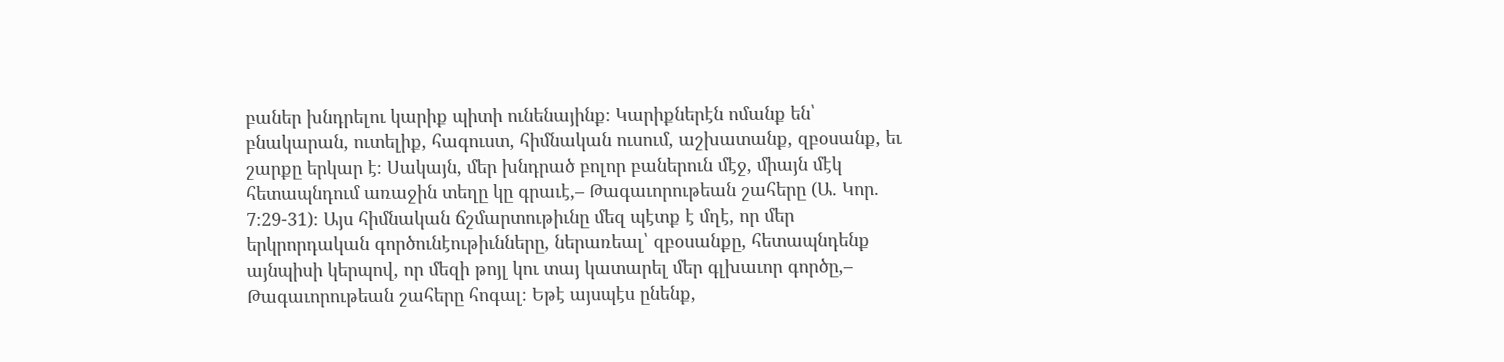բաներ խնդրելու կարիք պիտի ունենայինք։ Կարիքներէն ոմանք են՝ բնակարան, ուտելիք, հագուստ, հիմնական ուսում, աշխատանք, զբօսանք, եւ շարքը երկար է։ Սակայն, մեր խնդրած բոլոր բաներուն մէջ, միայն մէկ հետապնդում առաջին տեղը կը գրաւէ,– Թագաւորութեան շահերը (Ա. Կոր. 7։29-31)։ Այս հիմնական ճշմարտութիւնը մեզ պէտք է մղէ, որ մեր երկրորդական գործունէութիւնները, ներառեալ՝ զբօսանքը, հետապնդենք այնպիսի կերպով, որ մեզի թոյլ կու տայ կատարել մեր գլխաւոր գործը,– Թագաւորութեան շահերը հոգալ։ Եթէ այսպէս ընենք,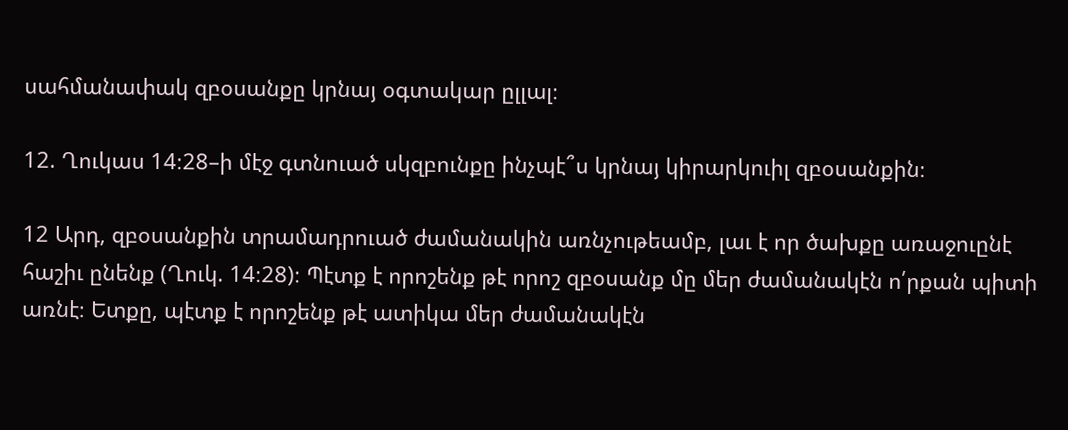սահմանափակ զբօսանքը կրնայ օգտակար ըլլալ։

12. Ղուկաս 14։28–ի մէջ գտնուած սկզբունքը ինչպէ՞ս կրնայ կիրարկուիլ զբօսանքին։

12 Արդ, զբօսանքին տրամադրուած ժամանակին առնչութեամբ, լաւ է որ ծախքը առաջուընէ հաշիւ ընենք (Ղուկ. 14։28)։ Պէտք է որոշենք թէ որոշ զբօսանք մը մեր ժամանակէն ո՛րքան պիտի առնէ։ Ետքը, պէտք է որոշենք թէ ատիկա մեր ժամանակէն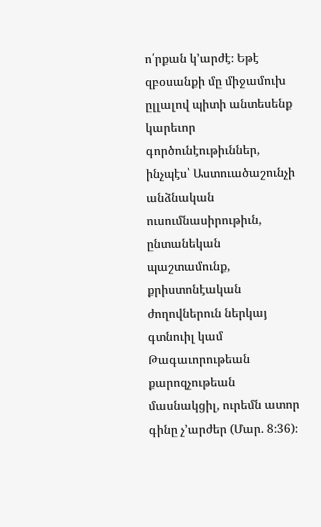ո՛րքան կ’արժէ։ Եթէ զբօսանքի մը միջամուխ ըլլալով պիտի անտեսենք կարեւոր գործունէութիւններ, ինչպէս՝ Աստուածաշունչի անձնական ուսումնասիրութիւն, ընտանեկան պաշտամունք, քրիստոնէական ժողովներուն ներկայ գտնուիլ կամ Թագաւորութեան քարոզչութեան մասնակցիլ, ուրեմն ատոր գինը չ’արժեր (Մար. 8։36)։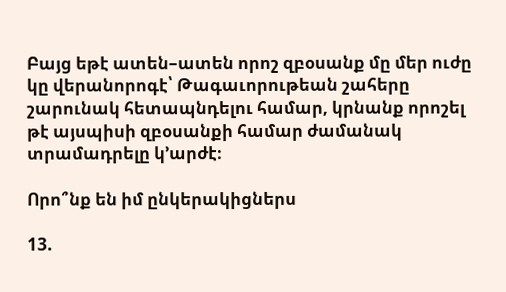Բայց եթէ ատեն–ատեն որոշ զբօսանք մը մեր ուժը կը վերանորոգէ՝ Թագաւորութեան շահերը շարունակ հետապնդելու համար, կրնանք որոշել թէ այսպիսի զբօսանքի համար ժամանակ տրամադրելը կ’արժէ։

Որո՞նք են իմ ընկերակիցներս

13.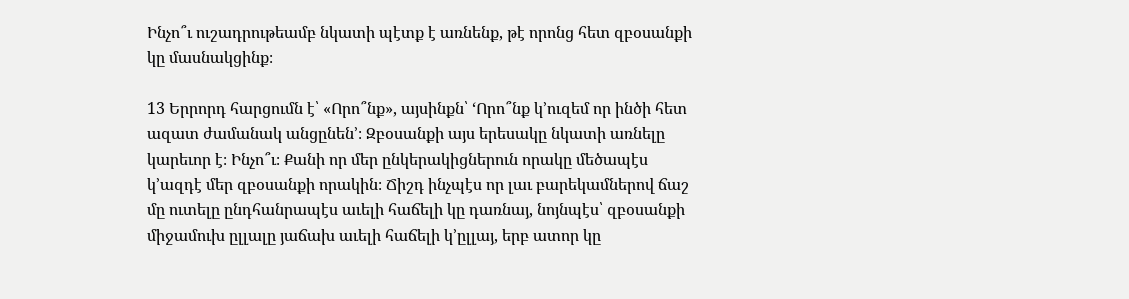Ինչո՞ւ ուշադրութեամբ նկատի պէտք է առնենք, թէ որոնց հետ զբօսանքի կը մասնակցինք։

13 Երրորդ հարցումն է՝ «Որո՞նք», այսինքն՝ ‘Որո՞նք կ’ուզեմ որ ինծի հետ ազատ ժամանակ անցընեն’։ Զբօսանքի այս երեսակը նկատի առնելը կարեւոր է։ Ինչո՞ւ։ Քանի որ մեր ընկերակիցներուն որակը մեծապէս կ’ազդէ մեր զբօսանքի որակին։ Ճիշդ ինչպէս որ լաւ բարեկամներով ճաշ մը ուտելը ընդհանրապէս աւելի հաճելի կը դառնայ, նոյնպէս՝ զբօսանքի միջամուխ ըլլալը յաճախ աւելի հաճելի կ’ըլլայ, երբ ատոր կը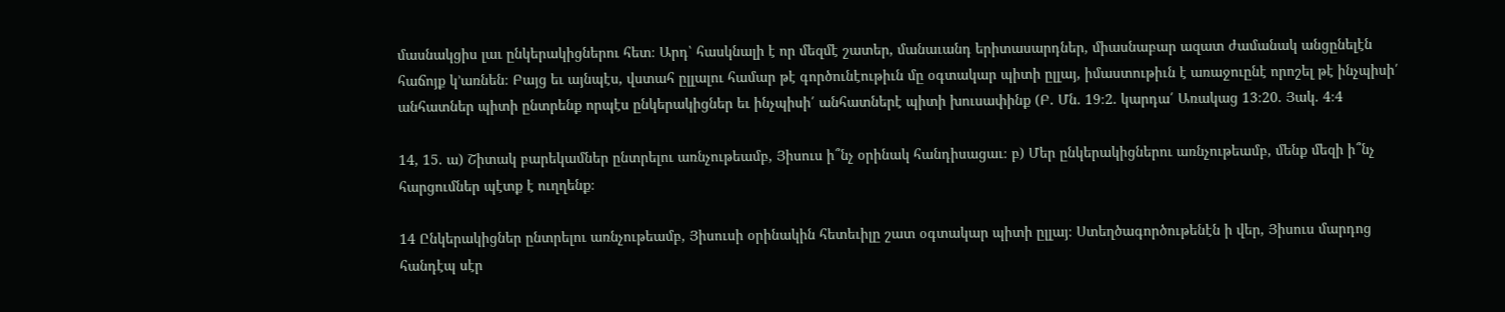մասնակցիս լաւ ընկերակիցներու հետ։ Արդ՝ հասկնալի է որ մեզմէ շատեր, մանաւանդ երիտասարդներ, միասնաբար ազատ ժամանակ անցընելէն հաճոյք կ’առնեն։ Բայց եւ այնպէս, վստահ ըլլալու համար թէ գործունէութիւն մը օգտակար պիտի ըլլայ, իմաստութիւն է առաջուընէ որոշել թէ ինչպիսի՛ անհատներ պիտի ընտրենք որպէս ընկերակիցներ եւ ինչպիսի՛ անհատներէ պիտի խուսափինք (Բ. Մն. 19։2. կարդա՛ Առակաց 13։20. Յակ. 4։4

14, 15. ա) Շիտակ բարեկամներ ընտրելու առնչութեամբ, Յիսուս ի՞նչ օրինակ հանդիսացաւ։ բ) Մեր ընկերակիցներու առնչութեամբ, մենք մեզի ի՞նչ հարցումներ պէտք է ուղղենք։

14 Ընկերակիցներ ընտրելու առնչութեամբ, Յիսուսի օրինակին հետեւիլը շատ օգտակար պիտի ըլլայ։ Ստեղծագործութենէն ի վեր, Յիսուս մարդոց հանդէպ սէր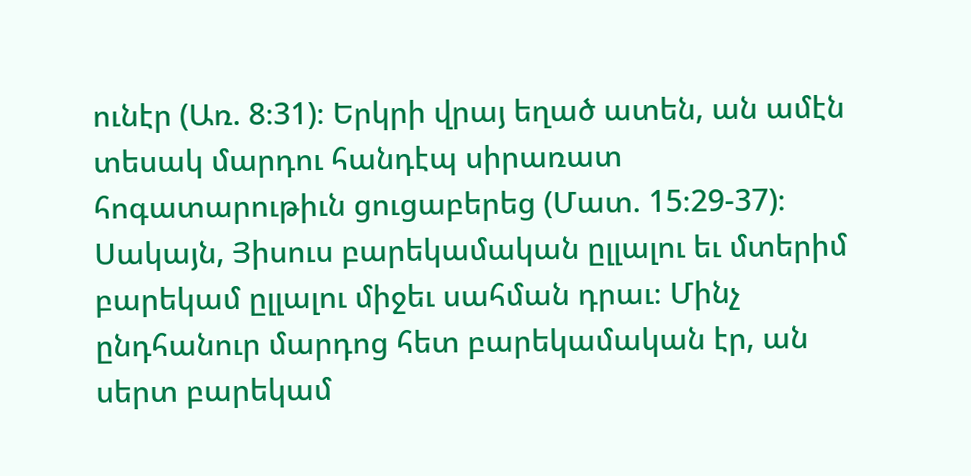ունէր (Առ. 8։31)։ Երկրի վրայ եղած ատեն, ան ամէն տեսակ մարդու հանդէպ սիրառատ հոգատարութիւն ցուցաբերեց (Մատ. 15։29-37)։ Սակայն, Յիսուս բարեկամական ըլլալու եւ մտերիմ բարեկամ ըլլալու միջեւ սահման դրաւ։ Մինչ ընդհանուր մարդոց հետ բարեկամական էր, ան սերտ բարեկամ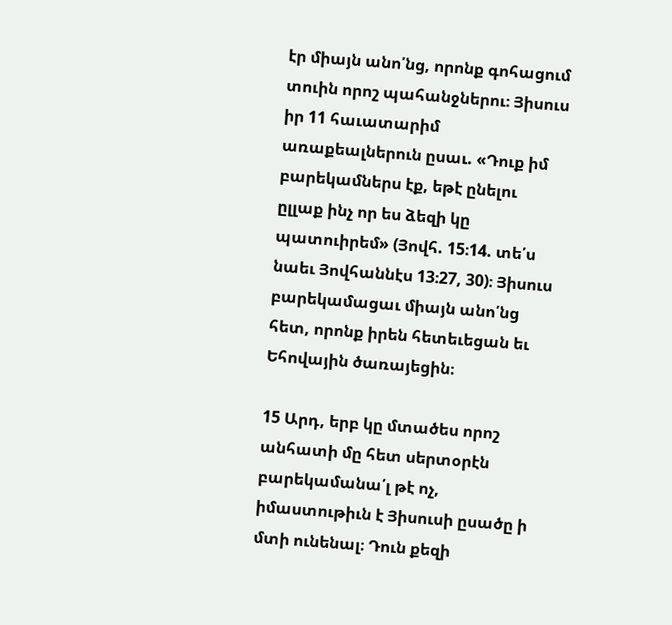էր միայն անո՛նց, որոնք գոհացում տուին որոշ պահանջներու։ Յիսուս իր 11 հաւատարիմ առաքեալներուն ըսաւ. «Դուք իմ բարեկամներս էք, եթէ ընելու ըլլաք ինչ որ ես ձեզի կը պատուիրեմ» (Յովհ. 15։14. տե՛ս նաեւ Յովհաննէս 13։27, 30)։ Յիսուս բարեկամացաւ միայն անո՛նց հետ, որոնք իրեն հետեւեցան եւ Եհովային ծառայեցին։

15 Արդ, երբ կը մտածես որոշ անհատի մը հետ սերտօրէն բարեկամանա՛լ թէ ոչ, իմաստութիւն է Յիսուսի ըսածը ի մտի ունենալ։ Դուն քեզի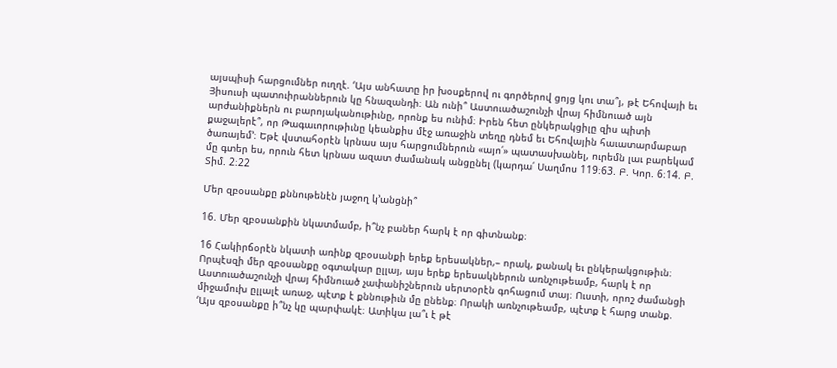այսպիսի հարցումներ ուղղէ. ‘Այս անհատը իր խօսքերով ու գործերով ցոյց կու տա՞յ, թէ Եհովայի եւ Յիսուսի պատուիրաններուն կը հնազանդի։ Ան ունի՞ Աստուածաշունչի վրայ հիմնուած այն արժանիքներն ու բարոյականութիւնը, որոնք ես ունիմ։ Իրեն հետ ընկերակցիլը զիս պիտի քաջալերէ՞, որ Թագաւորութիւնը կեանքիս մէջ առաջին տեղը դնեմ եւ Եհովային հաւատարմաբար ծառայեմ’։ Եթէ վստահօրէն կրնաս այս հարցումներուն «այո՛» պատասխանել, ուրեմն լաւ բարեկամ մը գտեր ես, որուն հետ կրնաս ազատ ժամանակ անցընել (կարդա՛ Սաղմոս 119։63. Բ. Կոր. 6։14. Բ. Տիմ. 2։22

Մեր զբօսանքը քննութենէն յաջող կ’անցնի՞

16. Մեր զբօսանքին նկատմամբ, ի՞նչ բաներ հարկ է որ գիտնանք։

16 Հակիրճօրէն նկատի առինք զբօսանքի երեք երեսակներ,– որակ, քանակ եւ ընկերակցութիւն։ Որպէսզի մեր զբօսանքը օգտակար ըլլայ, այս երեք երեսակներուն առնչութեամբ, հարկ է որ Աստուածաշունչի վրայ հիմնուած չափանիշներուն սերտօրէն գոհացում տայ։ Ուստի, որոշ ժամանցի միջամուխ ըլլալէ առաջ, պէտք է քննութիւն մը ընենք։ Որակի առնչութեամբ, պէտք է հարց տանք. ‘Այս զբօսանքը ի՞նչ կը պարփակէ։ Ատիկա լա՞ւ է թէ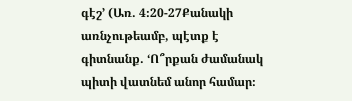գէշ’ (Առ. 4։20-27Քանակի առնչութեամբ, պէտք է գիտնանք. ‘Ո՞րքան ժամանակ պիտի վատնեմ անոր համար։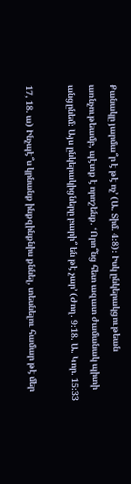Քանակը յարմա՞ր է թէ ոչ’ (Ա. Տիմ. 4։8)։ Իսկ ընկերակցութեան առնչութեամբ, պէտք է որոշենք. ‘Որո՞նց հետ ազատ ժամանակ պիտի անցընեմ։ Այս ընկերակիցները բարի՞ են թէ չար’ (Ժող. 9։18. Ա. Կոր. 15։33

17, 18. ա) Ինչպէ՞ս կրնանք ինքզինքնիս քննել, տեսնելու համար թէ մեր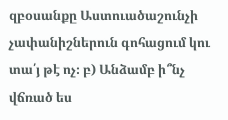զբօսանքը Աստուածաշունչի չափանիշներուն գոհացում կու տա՛յ թէ ոչ։ բ) Անձամբ ի՞նչ վճռած ես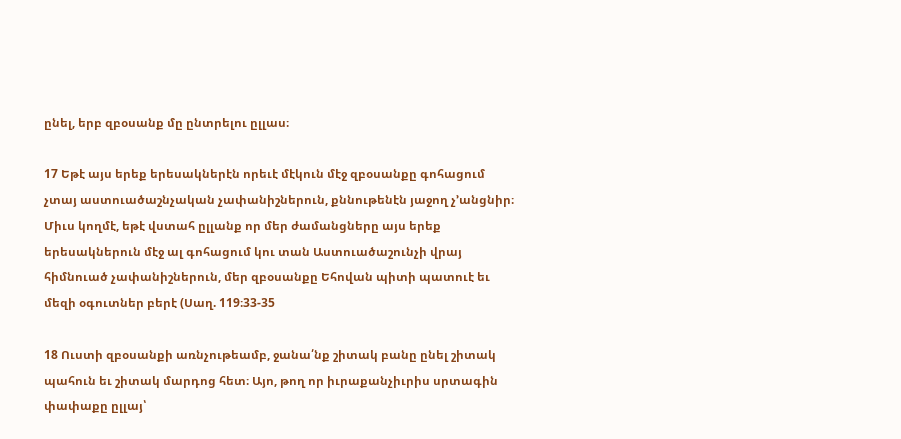ընել, երբ զբօսանք մը ընտրելու ըլլաս։

17 Եթէ այս երեք երեսակներէն որեւէ մէկուն մէջ զբօսանքը գոհացում չտայ աստուածաշնչական չափանիշներուն, քննութենէն յաջող չ’անցնիր։ Միւս կողմէ, եթէ վստահ ըլլանք որ մեր ժամանցները այս երեք երեսակներուն մէջ ալ գոհացում կու տան Աստուածաշունչի վրայ հիմնուած չափանիշներուն, մեր զբօսանքը Եհովան պիտի պատուէ եւ մեզի օգուտներ բերէ (Սաղ. 119։33-35

18 Ուստի զբօսանքի առնչութեամբ, ջանա՛նք շիտակ բանը ընել շիտակ պահուն եւ շիտակ մարդոց հետ։ Այո, թող որ իւրաքանչիւրիս սրտագին փափաքը ըլլայ՝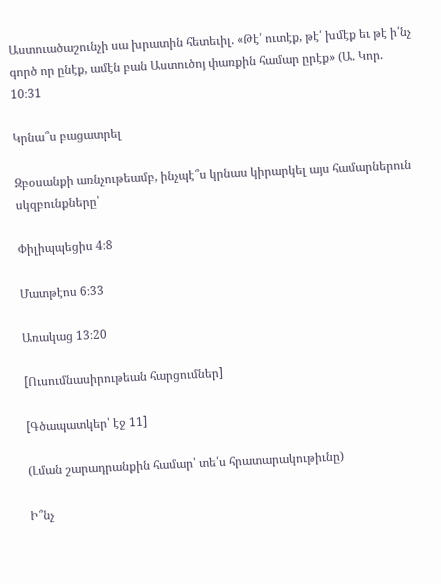Աստուածաշունչի սա խրատին հետեւիլ. «Թէ՛ ուտէք, թէ՛ խմէք եւ թէ ի՛նչ գործ որ ընէք, ամէն բան Աստուծոյ փառքին համար ըրէք» (Ա. Կոր. 10։31

Կրնա՞ս բացատրել

Զբօսանքի առնչութեամբ, ինչպէ՞ս կրնաս կիրարկել այս համարներուն սկզբունքները՝

Փիլիպպեցիս 4։8

Մատթէոս 6։33

Առակաց 13։20

[Ուսումնասիրութեան հարցումներ]

[Գծապատկեր՝ էջ 11]

(Լման շարադրանքին համար՝ տե՛ս հրատարակութիւնը)

Ի՞նչ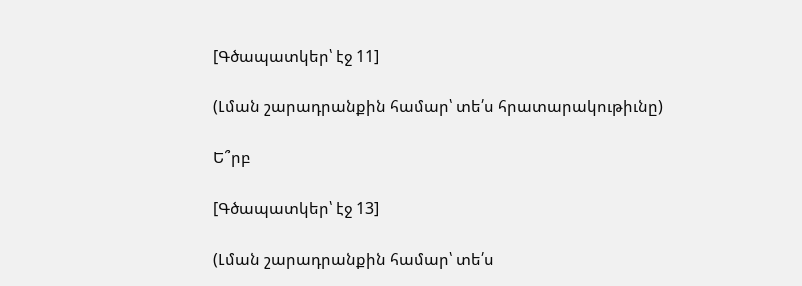[Գծապատկեր՝ էջ 11]

(Լման շարադրանքին համար՝ տե՛ս հրատարակութիւնը)

Ե՞րբ

[Գծապատկեր՝ էջ 13]

(Լման շարադրանքին համար՝ տե՛ս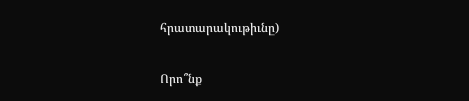հրատարակութիւնը)

Որո՞նք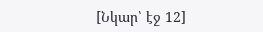[Նկար՝ էջ 12]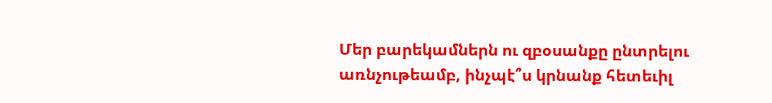Մեր բարեկամներն ու զբօսանքը ընտրելու առնչութեամբ, ինչպէ՞ս կրնանք հետեւիլ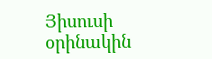Յիսուսի օրինակին